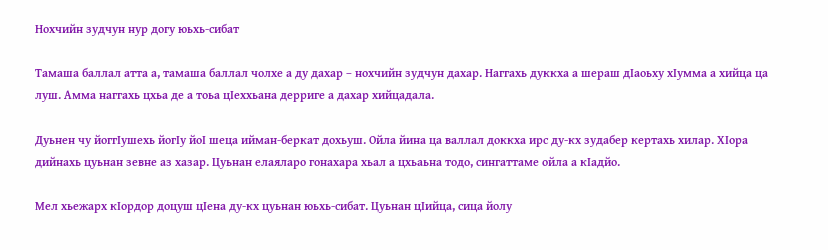Нохчийн зудчун нур догу юьхь-сибат

Тамаша баллал атта а, тамаша баллал чолхе а ду дахар – нохчийн зудчун дахар. Наггахь дуккха а шераш дIаоьху хIумма а хийца ца луш. Амма наггахь цхьа де а тоьа цIеххьана дерриге а дахар хийцадала.

Дуьнен чу йоггIушехь йогIу йоI шеца ийман-беркат дохьуш. Ойла йина ца валлал доккха ирс ду-кх зудабер кертахь хилар. ХIора дийнахь цуьнан зевне аз хазар. Цуьнан елаяларо гонахара хьал а цхьаьна тодо, сингаттаме ойла а кIадйо.

Мел хьежарх кIордор доцуш цIена ду-кх цуьнан юьхь-сибат. Цуьнан цIийца, сица йолу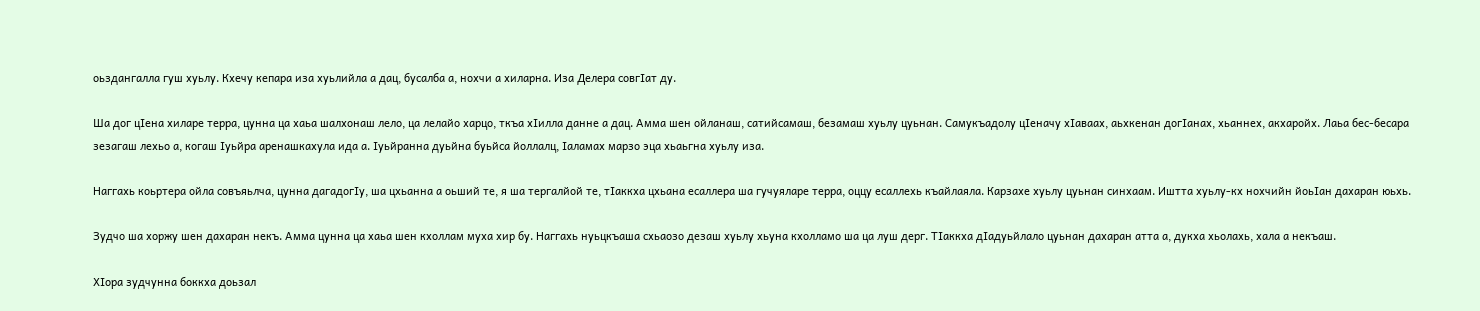оьздангалла гуш хуьлу. Кхечу кепара иза хуьлийла а дац, бусалба а, нохчи а хиларна. Иза Делера совгIат ду.

Ша дог цIена хиларе терра, цунна ца хаьа шалхонаш лело, ца лелайо харцо, ткъа хIилла данне а дац. Амма шен ойланаш, сатийсамаш, безамаш хуьлу цуьнан. Самукъадолу цIеначу хIаваах, аьхкенан догIанах, хьаннех, акхаройх. Лаьа бес-бесара зезагаш лехьо а, когаш Iуьйра аренашкахула ида а. Iуьйранна дуьйна буьйса йоллалц, Iаламах марзо эца хьаьгна хуьлу иза.

Наггахь коьртера ойла совъяьлча, цунна дагадогIу, ша цхьанна а оьший те, я ша тергалйой те, тIаккха цхьана есаллера ша гучуяларе терра, оццу есаллехь къайлаяла. Карзахе хуьлу цуьнан синхаам. Иштта хуьлу-кх нохчийн йоьIан дахаран юьхь.

Зудчо ша хоржу шен дахаран некъ. Амма цунна ца хаьа шен кхоллам муха хир бу. Наггахь нуьцкъаша схьаозо дезаш хуьлу хьуна кхолламо ша ца луш дерг. ТIаккха дIадуьйлало цуьнан дахаран атта а, дукха хьолахь, хала а некъаш.

ХIора зудчунна боккха доьзал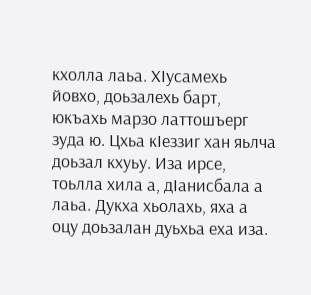кхолла лаьа. ХIусамехь йовхо, доьзалехь барт, юкъахь марзо латтошъерг зуда ю. Цхьа кIеззиг хан яьлча доьзал кхуьу. Иза ирсе, тоьлла хила а, дIанисбала а лаьа. Дукха хьолахь, яха а оцу доьзалан дуьхьа еха иза.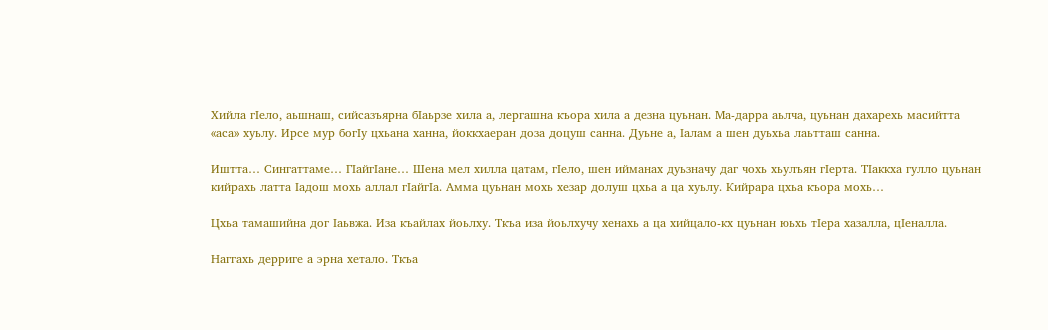Хийла гIело, аьшнаш, сийсазъярна бIаьрзе хила а, лергашна къора хила а дезна цуьнан. Ма-дарра аьлча, цуьнан дахарехь масийтта «аса» хуьлу. Ирсе мур богIу цхьана ханна, йоккхаеран доза доцуш санна. Дуьне а, Iалам а шен дуьхьа лаьтташ санна.

Иштта… Сингаттаме… ГIайгIане… Шена мел хилла цатам, гIело, шен ийманах дуьзначу даг чохь хьулъян гIерта. ТIаккха гулло цуьнан кийрахь латта Iадош мохь аллал гIайгIа. Амма цуьнан мохь хезар долуш цхьа а ца хуьлу. Кийрара цхьа къора мохь…

Цхьа тамашийна дог Iаьвжа. Иза къайлах йоьлху. Ткъа иза йоьлхучу хенахь а ца хийцало-кх цуьнан юьхь тIера хазалла, цIеналла.

Наггахь дерриге а эрна хетало. Ткъа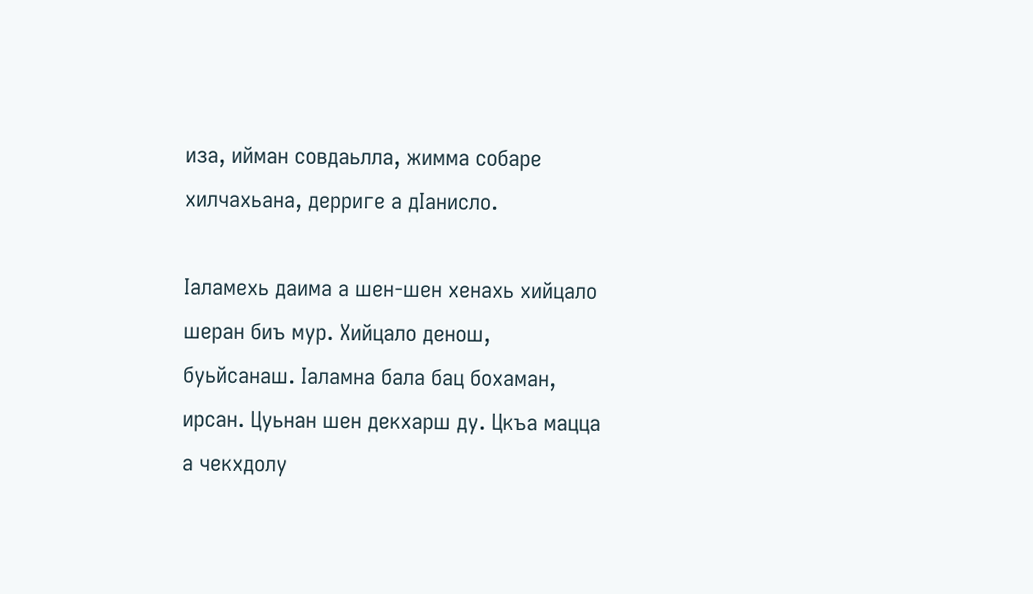иза, ийман совдаьлла, жимма собаре хилчахьана, дерриге а дIанисло.

Iаламехь даима а шен-шен хенахь хийцало шеран биъ мур. Хийцало денош, буьйсанаш. Iаламна бала бац бохаман, ирсан. Цуьнан шен декхарш ду. Цкъа мацца а чекхдолу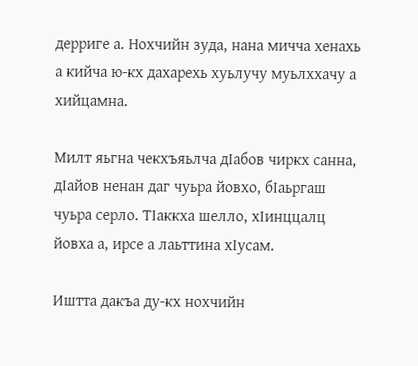дерриге а. Нохчийн зуда, нана мичча хенахь а кийча ю-кх дахарехь хуьлучу муьлххачу а хийцамна.

Милт яьгна чекхъяьлча дIабов чиркх санна, дIайов ненан даг чуьра йовхо, бIаьргаш чуьра серло. ТIаккха шелло, хIинццалц йовха а, ирсе а лаьттина хIусам.

Иштта дакъа ду-кх нохчийн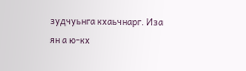зудчуьнга кхаьчнарг. Иза ян а ю-кх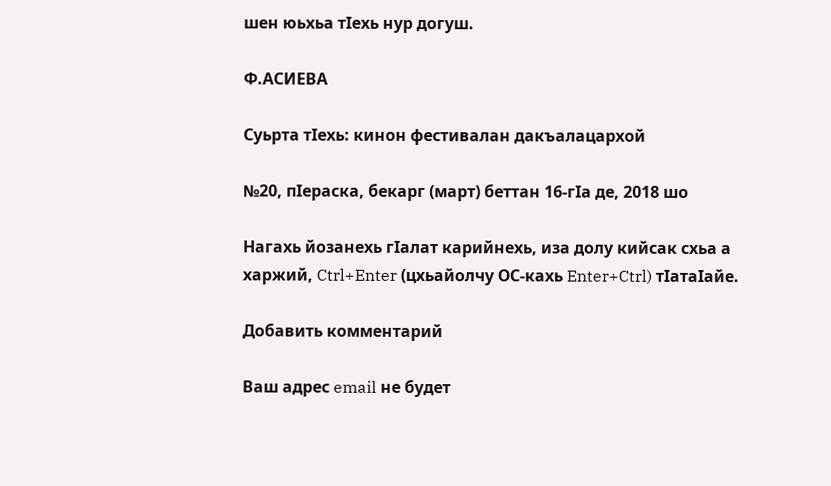шен юьхьа тIехь нур догуш.

Ф.АСИЕВА

Суьрта тIехь: кинон фестивалан дакъалацархой

№20, пIераска, бекарг (март) беттан 16-гIа де, 2018 шо

Нагахь йозанехь гIалат карийнехь, иза долу кийсак схьа а харжий, Ctrl+Enter (цхьайолчу ОС-кахь Enter+Ctrl) тIатаIайе.

Добавить комментарий

Ваш адрес email не будет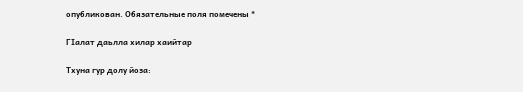опубликован. Обязательные поля помечены *

ГIалат даьлла хилар хаийтар

Тхуна гур долу йоза: